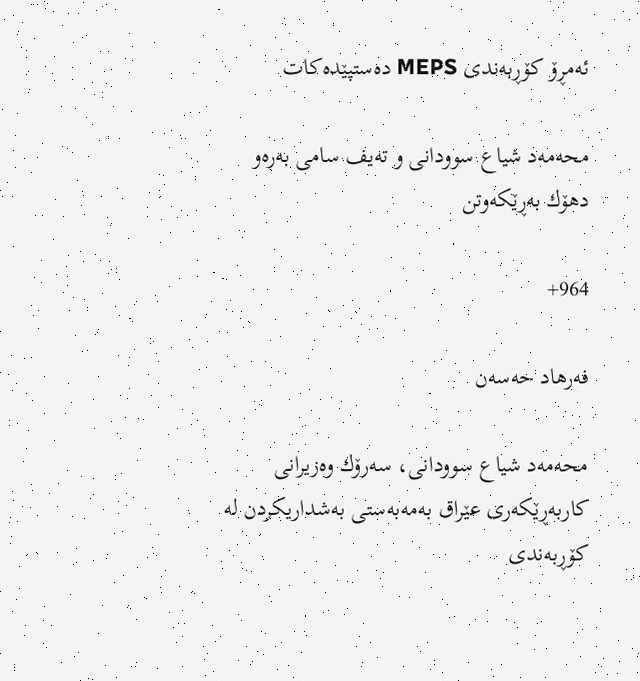ئه‌مڕۆ كۆڕبه‌ندی MEPS ده‌ستپێده‌كات

محەمەد شیاع سوودانی و تەیف سامی به‌ره‌و دهۆك به‌ڕێكه‌وتن

964+

فه‌رهاد حه‌سه‌ن

محەمەد شیاع سوودانی، سه‌رۆك وه‌زیرانى كاربه‌ڕێكه‌رى عێراق به‌مه‌به‌ستى به‌شداریكردن له‌ كۆڕبه‌ندی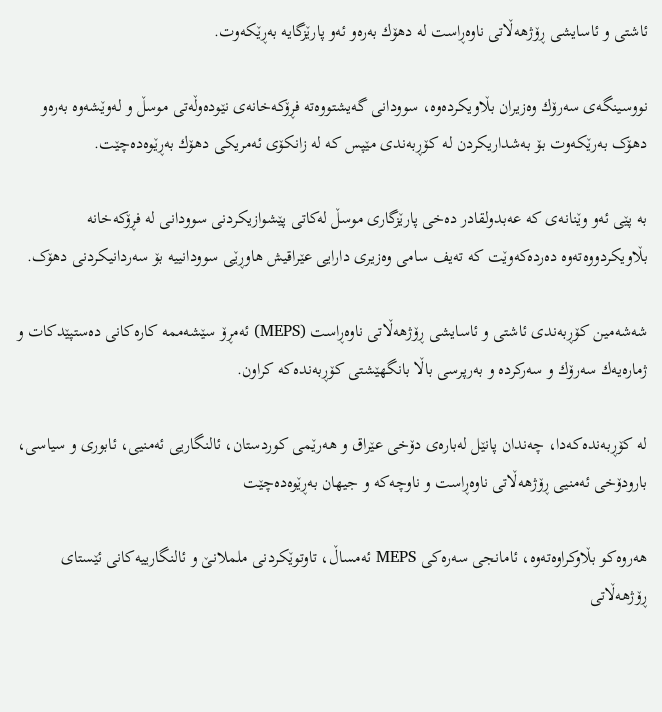ئاشتی و ئاسایشی ڕۆژهه‌ڵاتی ناوه‌ڕاست له‌ دهۆك به‌ره‌و ئه‌و پارێزگایه‌ به‌ڕێكه‌وت.

نووسینگه‌ى سه‌رۆك وه‌زیران بڵاویكرده‌وه‌، سوودانى گەیشتووه‌تە فڕۆکەخانەی نێودەوڵەتی موسڵ و لەوێشەوە بەرەو دهۆک بەرێکەوت بۆ بەشداریکردن لە کۆڕبەندی مێپس کە لە زانکۆی ئەمریکی دهۆك بەڕێوەدەچێت.

بە پێی ئەو وێنانەی کە عەبدولقادر دەخی پارێزگاری موسڵ لەکاتی پێشوازیکردنی سوودانی لە فڕۆکەخانە بڵاویکردووەتەوە دەردەکەوێت کە تەیف سامی وەزیری دارایی عێراقیش هاوڕێی سوودانییە بۆ سەردانیکردنی دهۆک.

شه‌شه‌مین كۆڕبه‌ندی ئاشتی و ئاسایشی ڕۆژهه‌ڵاتی ناوه‌ڕاست (MEPS) ئه‌مڕۆ سێشه‌ممه‌ كاره‌كانی ده‌ستپێدكات و ژماره‌یه‌ك سه‌رۆك و سه‌ركرده‌ و به‌رپرسی باڵا بانگهێشتی كۆڕبه‌نده‌كه‌ كراون.

له‌ كۆڕبه‌نده‌كه‌دا، چه‌ندان پانێل له‌باره‌ی دۆخی عێراق و هه‌رێمی كوردستان، ئالنگاریی ئه‌منیی، ئابوری و سیاسی، بارودۆخی ئه‌منیی ڕۆژهه‌ڵاتی ناوه‌ڕاست و ناوچه‌كه‌ و جیهان به‌ڕێوه‌ده‌چێت

هه‌روه‌كو بڵاوكراوه‌ته‌وه‌، ئامانجی سه‌ره‌كی MEPS ئه‌مساڵ، تاوتوێكردنی ململانێ و ئالنگارییه‌كانی ئێستای ڕۆژهه‌ڵاتی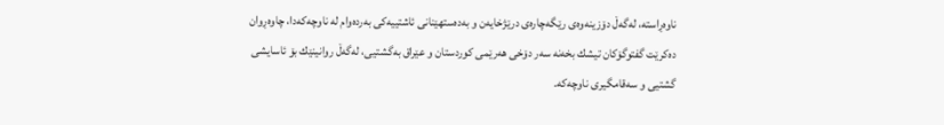ناوه‌ڕاسته‌، له‌گه‌ڵ دۆزینه‌وه‌ی رێگه‌چاره‌ی درێژخایه‌ن و به‌ده‌ستهێنانی ئاشتییه‌كی به‌رده‌وام له‌ ناوچه‌كه‌دا، چاوه‌ڕوان ده‌كرێت گفتوگۆكان تیشك بخه‌نه‌ سه‌ر دۆخی هه‌رێمی كوردستان و عێراق به‌گشتیی، له‌گه‌ڵ روانینێك بۆ ئاسایشی گشتیی و سه‌قامگیری ناوچه‌كه‌.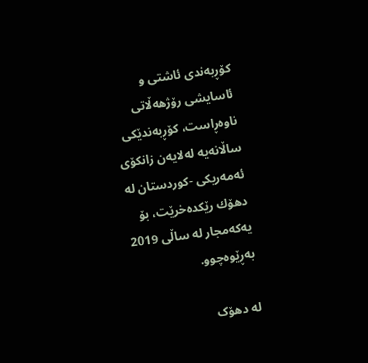كۆڕبه‌ندی ئاشتی و ئاسایشی رۆژهه‌ڵاتی ناوه‌ڕاست، كۆڕبه‌ندێكی ساڵانه‌یه‌ له‌لایه‌ن زانكۆی ئه‌مه‌ریكی -كوردستان له‌ دهۆك رێكده‌خرێت، بۆ یه‌كه‌مجار له‌ ساڵی 2019 به‌ڕێوه‌چوو.

لە دهۆک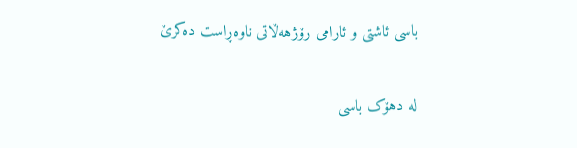باسی ئاشتی و ئارامی رۆژهەڵاتی ناوەڕاست دەکرێ

لە دهۆک باسی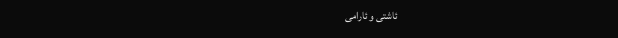ئاشتی و ئارامی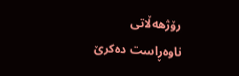رۆژهەڵاتی ناوەڕاست دەکرێ